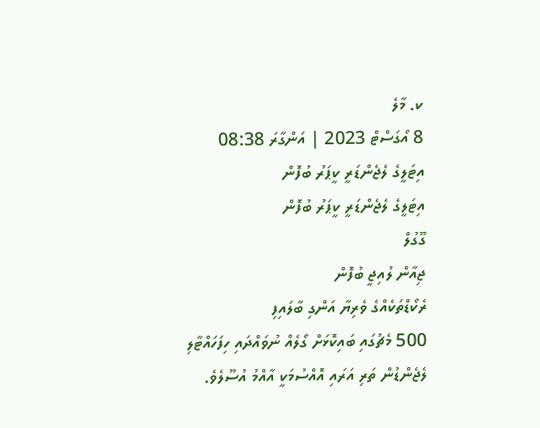ކ. މާލެ
8 އޯގަސްޓް 2023 | އަންގާރަ 08:38
އިޓަލީގެ ލެޖެންޑަރީ ކީޕަރު ބުފޮން
އިޓަލީގެ ލެޖެންޑަރީ ކީޕަރު ބުފޮން
ގޫގުލް
ޖިއާން ލުއިޖީ ބުފޮން
ރެކޯޑްތަކެއްގެ ވެރިޔާ އަންގި ބާލައިފި
500 މެޗުގައި ބައިކޮޅަށް ގޯލެއް ނުވައްދައި ހިފަހައްޓާލި
ލެޖެންޑުން ތަރި އަރައި އޮއްސުމަކީ އާއްމު އުސޫލެވެ.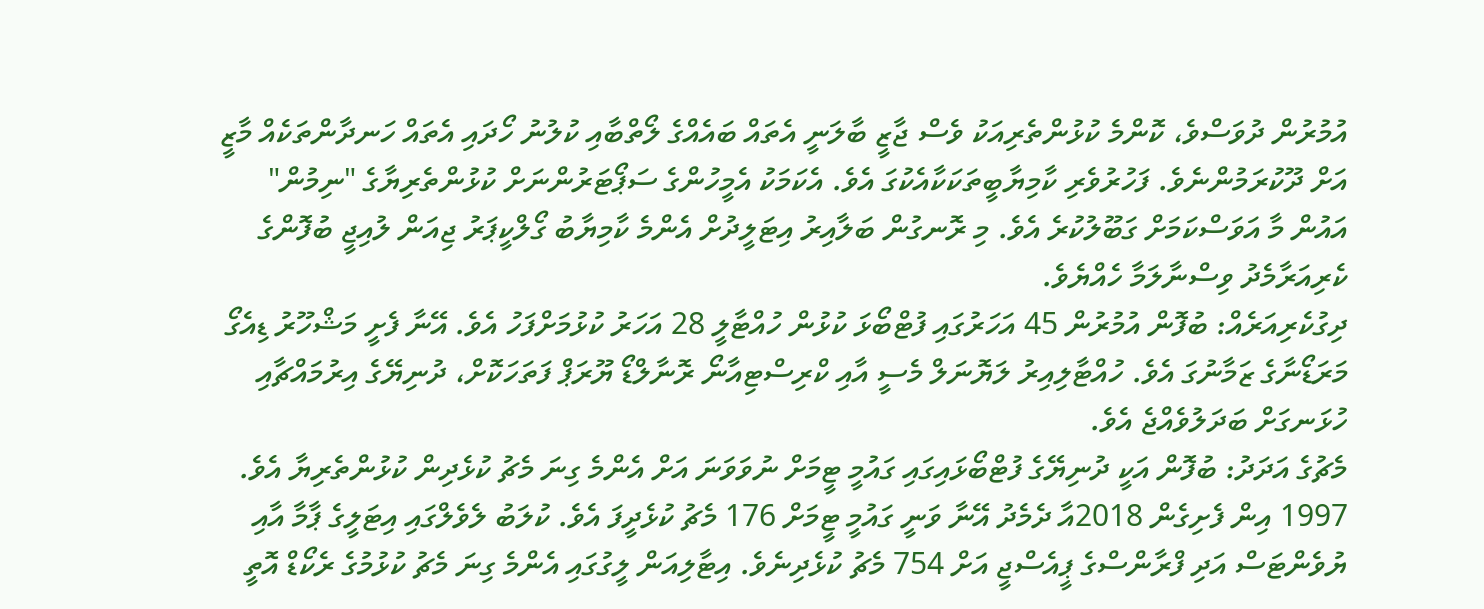އުމުރުން ދުވަސްވެ، ކޮންމެ ކުޅުންތެރިއަކު ވެސް ޖާޒީ ބާލަނީ އެތައް ބައެއްގެ ލޯތްބާއި ކުލުނު ހޯދައި އެތައް ހަނދާންތަކެއް މާޒީ އަށް ދޫކުރަމުންނެވެ. ފަހުރުވެރި ކާމިޔާބީތަކަކާއެކުގަ އެވެ. އެކަމަކު އެމީހުންގެ ސަޕޯޓަރުންނަށް ކުޅުންތެރިޔާގެ "ނިމުން" އައުން މާ އަވަސްކަމަށް ގަބޫލުކުރެ އެވެ. މި ރޮނގުން ބަލާއިރު އިޓަލީދުށް އެންމެ ކާމިޔާބު ގޯލްކީޕަރު ޖިއަން ލުއިޖީ ބުފޮންގެ ކެރިއަރާމެދު ވިސްނާލަމާ ހެއްޔެވެ.
ދިގުކެރިއަރެއް: ބުފޮން އުމުރުން 45 އަހަރުގައި ފުޓްބޯޅަ ކުޅުން ހުއްޓާލީ 28 އަހަރު ކުޅުމަށްފަހު އެވެ. އޭނާ ފެށީ މަޝްހޫރު ޑިއެގޯ މަރަޑޯނާގެ ޒަމާނުގަ އެވެ. ހުއްޓާލިއިރު ލަޔޮނަލް މެސީ އާއި ކްރިސްޓިއާނޯ ރޮނާލްޑޯ ޔޫރަޕް ފަތަހަކޮށް، ދުނިޔޭގެ އިރުމައްޗާއި ހުޅަނގަށް ބަދަލުވެއްޖެ އެވެ.
މެޗުގެ އަދަދު: ބުފޮން އަކީ ދުނިޔޭގެ ފުޓްބޯޅައިގައި ގައުމީ ޓީމަށް ނުވަވަނަ އަށް އެންމެ ގިނަ މެޗު ކުޅެދިން ކުޅުންތެރިޔާ އެވެ. 1997 އިން ފެށިގެން 2018އާ ދެމެދު އޭނާ ވަނީ ގައުމީ ޓީމަށް 176 މެޗު ކުޅެދީފަ އެވެ. ކުލަބު ލެވެލްގައި އިޓަލީގެ ޕާމާ އާއި ޔުވެންޓަސް އަދި ފްރާންސްގެ ޕީއެސްޖީ އަށް 754 މެޗު ކުޅެދިނެވެ. އިޓާލިއަން ލީގުގައި އެންމެ ގިނަ މެޗު ކުޅުމުގެ ރެކޯޑް އޮތީ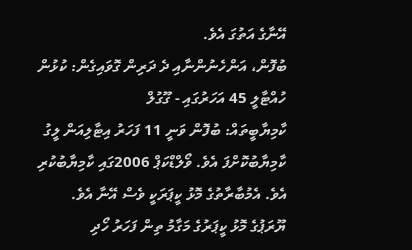އޭނާގެ އަތުގަ އެވެ.
ބުފޮން، އަންހެނުންނާއި ދެ ދަރިން ގޮވައިގެން: ކުޅުން ހުއްޓާލީ 45 އަހަރުގައި - ގޫގުލް
ކާމިޔާބީތައް: ބުފޮން ވަނީ 11 ފަހަރު އިޓާލިއަން ލީގު ކާމިޔާބުކޮށްފަ އެވެ. ވޯލްޑްކަޕް 2006ގައި ކާމިޔާބުކުރި އެވެ. އެމުބާރާތުގެ މޮޅު ކީޕަރަކީ ވެސް އޭނާ އެވެ. ޔޫރަޕުގެ މޮޅު ކީޕަރުގެ މަގާމު ތިން ފަހަރު ހޯދި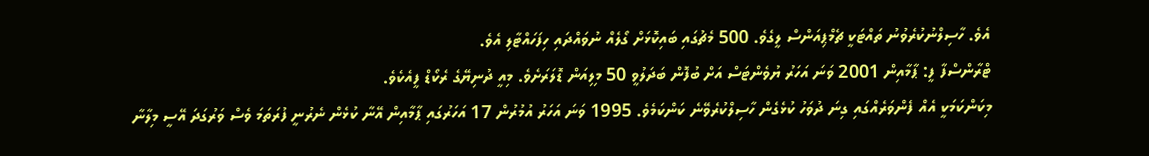އެވެ. ހާސިލްނުކުރެވުނު ތައްޓަކީ ޗެމްޕިއަންސް ލީގެވެ. 500 މެޗުގައި ބައިކޮޅަށް ގޯލެއް ނުވައްދައި ހިފަހައްޓާލި އެވެ.
ޓްރާންސްފާ ފީ: ޕާމާއިން 2001 ވަނަ އަހަރު ޔުވެންޓަސް އަށް ބުފޮން ބަދަލުވީ 50 މިލިއަން ޑޮލަރަށެވެ. މިއީ ދުނިޔޭގެ ރެކޯޑް ފީއެކެވެ.
މިކަންކަމަކީ އެއް ފެންވަރެއްގައި ގިނަ ދުވަހު ކުޅެގެން ހާސިލްކުރެވޭނެ ކަންކަމެވެ. 1995 ވަނަ އަހަރު އުމުރުން 17 އަހަރުގައި ޕާމާއިން އޭނާ ކުޅެން ނެރުނީ ފުރަތަމަ ވެސް ވަރުގަދަ އޭސީ މިލާނާ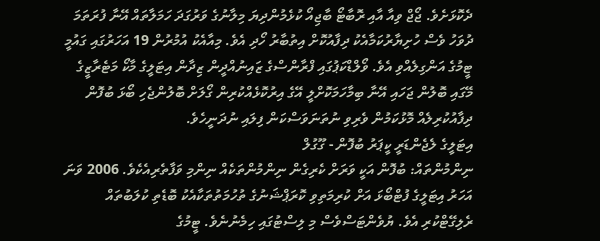ދެކޮޅަށެވެ. ޖޯޖް ވިއާ އާއި ރޮބާޓޯ ބާޖިއޯ ކުޅެމުންދިޔަ މިލާނުގެ ވަރުގަދަ ހަމަލާތައް އޭނާ ފުރަތަމަ ދުވަހު ވެސް ހުށިޔާރުކަމާއެކު ދިފާއުކޮށް އިތުބާރު ހޯދި އެވެ. މިއާއެކު އުމުރުން 19 އަހަރުގައި ގައުމީ ޓީމުގެ އަންގިލެއްވި އެވެ. ވޯލްޑްކަޕުގައި ފްރާންސްގެ ޒައިނުއްދީން ޒިދާން އިޓަލީގެ މާކޯ މަޓެރާޒީގެ މޭގައި ބޮލުން ޖަހައި އޭނާ ބިމާހަމަކޮށްލީ އޭގެ އިރުކޮޅެއްކުރިން ގޯލަށް ބޮލުންޖެހި ބޯޅަ ބުފޮން ދިފާއުކުރިލެއް މޮޅުކަމުން ވެރިވި ނުތަނަވަސްކަން ފިލައި ނުދަނީހެވެ.
އިޓަލީގެ ލެޖެންޑަރީ ކީޕަރު ބުފޮން - ގޫގުލް
ނިންމުންތައް: ބުފޮން އަކީ ވަރަށް ކެރިގެން ނިންމުންތަކެއް ނިންމި ވަފާތެރިއެކެވެ. 2006 ވަނަ އަހަރު އިޓަލީގެ ފުޓްބޯޅަ އަށް ކުރިމަތިވި ކޮރަޕްޝަނުގެ ތުހުމަތުތަކާއެކު ބޮޑެތި ކުލަބުތައް ރެލިގޭޓްކުރި އެވެ. ޔުވެންޓަސްވެސް މި ލިސްޓުގައި ހިމެނުނެވެ. ޓީމުގެ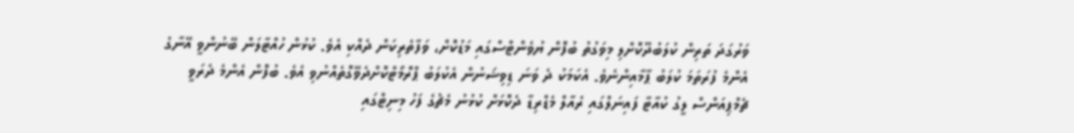ވަރުގަދަ ތަރިން ކުލަބުދޫކޮށްލި މިވަގުތު ބުފޮން ޔުވެންޓްސްގައި މަޑުކޮށް، ވަފާތެރިކަން ދެއްކި އެވެ. ކުޅުން ހުއްޓާލަން ބޭނުންވީ އޭނާގެ އެންމެ ފުރަތަމަ ކުލަބު ޕާމާއިންނެވެ. އެކަމަކު ދެ ވަނަ ޑިވިޝަނުން އެކުލަބު ޕްރޮމޯޓްކޮށްދެވޭގޮތެއްނުވި އެވެ. ބުފޮން އެންމެ ދެރަވީ ޗެމްޕިއަންސް ލީގު ކުއާޓާ ފައިނަލްގައި ރެއާލް މެޑްރިޑާ ދެކޮޅަށް ކުޅުނު މެޗުގެ ފަހު މިނިޓްގައި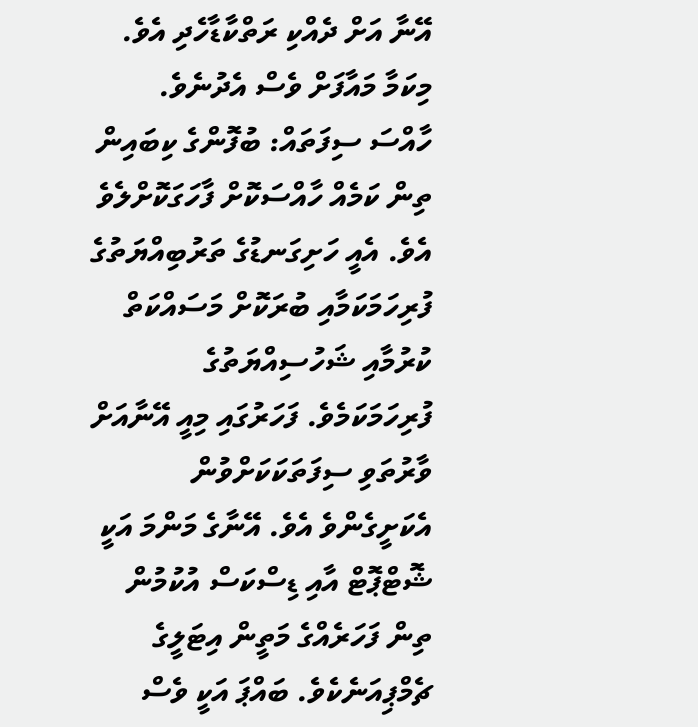އޭނާ އަށް ދެއްކި ރަތްކާޑާހެދި އެވެ. މިކަމާ މައާފަށް ވެސް އެދުނެވެ.
ހާއްސަ ސިފަތައް: ބުފޮންގެ ކިބައިން ތިން ކަމެއް ހާއްސަކޮށް ފާހަގަކޮށްލެވެ އެވެ. އެއީ ހަށިގަނޑުގެ ތަރުބިއްޔަތުގެ ފުރިހަމަކަމާއި ބުރަކޮށް މަސައްކަތް ކުރުމާއި ޝަހުސިއްޔަތުގެ ފުރިހަމަކަމެވެ. ފަހަރުގައި މިއީ އޭނާއަށް ވާރުތަވި ސިފަތަކަކަށްވުން އެކަށީގެންވެ އެވެ. އޭނާގެ މަންމަ އަކީ ޝޮޓްޕޮޓް އާއި ޑިސްކަސް އުކުމުން ތިން ފަހަރެއްގެ މަތީން އިޓަލީގެ ޗެމްޕިއަނެކެވެ. ބައްޕަ އަކީ ވެސް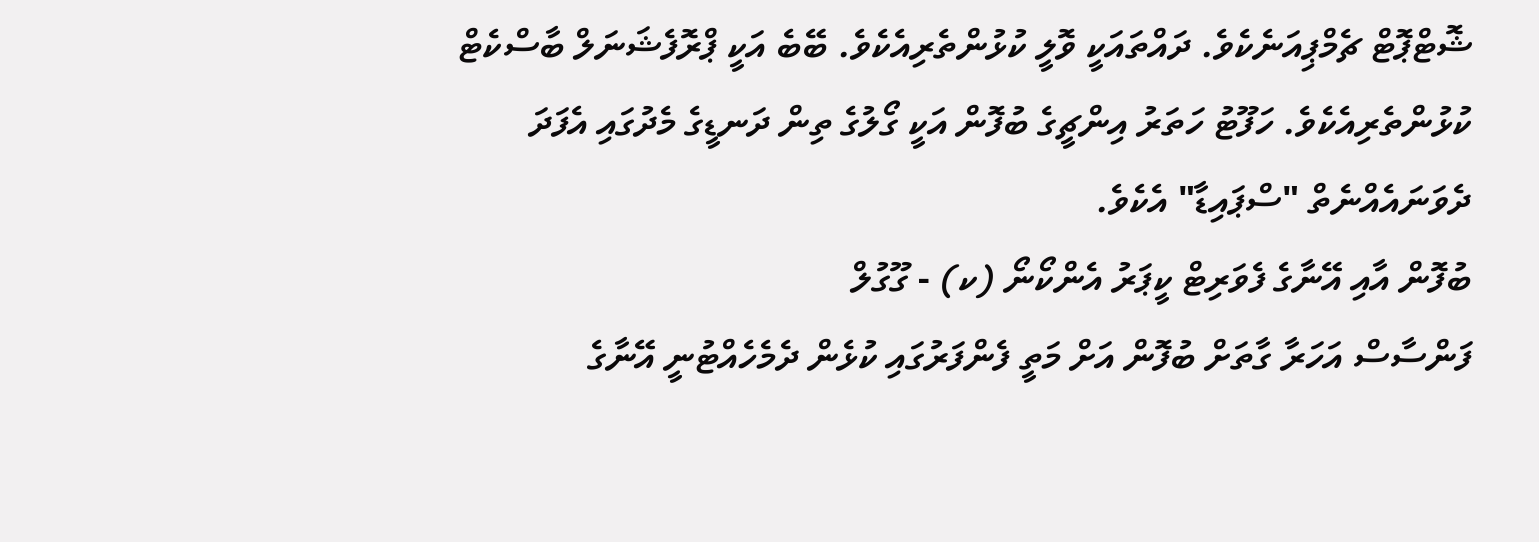ޝޮޓްޕޮޓް ޗެމްޕިއަނެކެވެ. ދައްތައަކީ ވޮލީ ކުޅުންތެރިއެކެވެ. ބޭބެ އަކީ ޕްރޮފެޝަނަލް ބާސްކެޓް ކުޅުންތެރިއެކެވެ. ހަފޫޓު ހަތަރު އިންޗީގެ ބުފޮން އަކީ ގޯލުގެ ތިން ދަނޑީގެ މެދުގައި އެފަދަ ދެވަނައެއްނެތް "ސްޕައިޑާ" އެކެވެ.
ބުފޮން އާއި އޭނާގެ ފެވަރިޓް ކީޕަރު އެންކޯނޯ (ކ) - ގޫގުލް
ފަންސާސް އަހަރާ ގާތަށް ބުފޮން އަށް މަތީ ފެންފަރުގައި ކުޅެން ދެމެހެއްޓުނީ އޭނާގެ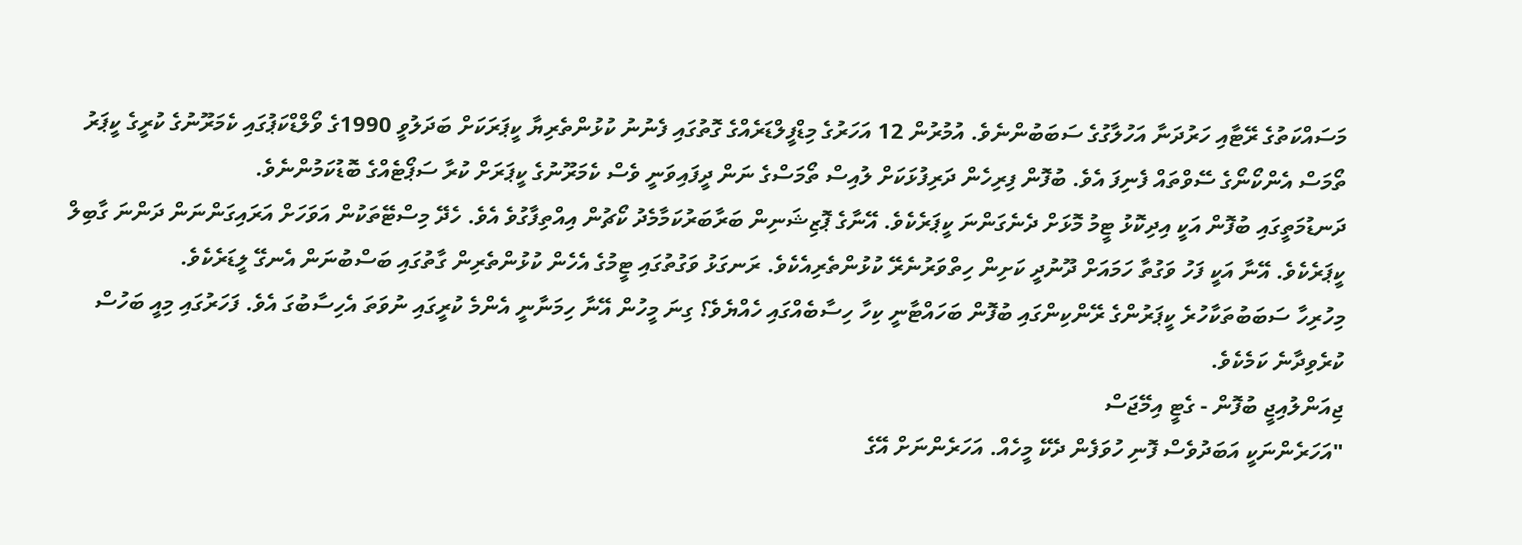މަސައްކަތުގެ ރޭޓާއި ހަރުދަނާ އަހުލާގުގެ ސަބަބުންނެވެ. އުމުރުން 12 އަހަރުގެ މިޑްފީލްޑަރެއްގެ ގޮތުގައި ފެނުނު ކުޅުންތެރިޔާ ކީޕަރަކަށް ބަދަލުވީ 1990ގެ ވޯލްޑްކަޕުގައި ކެމަރޫނުގެ ކުރީގެ ކީޕަރު ތޯމަސް އެންކޯނޯގެ ސޭވްތައް ފެނިފަ އެވެ. ބުފޮން ފިރިހެން ދަރިފުޅަކަށް ލުއިސް ތޯމަސްގެ ނަން ދީފައިވަނީ ވެސް ކެމަރޫނުގެ ކީޕަރަށް ކުރާ ސަޕޯޓެއްގެ ބޮޑުކަމުންނެވެ.
ދަނޑުމަތީގައި ބުފޮން އަކީ އިދިކޮޅު ޓީމު މޮޅަށް ދެނެގަންނަ ކީޕަރެކެވެ. އޭނާގެ ޕޮޒިޝަނިން ބަރާބަރުކަމާމެދު ކޯޗުން އިއްތިފާގުވެ އެވެ. ހެދޭ މިސްޓޭތަކުން އަވަހަށް އަރައިގަންނަން ދަންނަ ގާބިލް ކީޕަރެކެވެ. އޭނާ އަކީ ފަހު ވަގުތާ ހަމައަށް ދޫނުދީ ކަށިން ހިތްވަރުނެރޭ ކުޅުންތެރިއެކެވެ. ރަނގަޅު ވަގުތުގައި ޓީމުގެ އެހެން ކުޅުންތެރިން ގާތުގައި ބަސްބުނަން އެނގޭ ލީޑަރެކެވެ.
މިހުރިހާ ސަބަބުތަކާހުރެ ކީޕަރުންގެ ރޭންކިންގައި ބުފޮން ބަހައްޓާނީ ކިހާ ހިސާބެއްގައި ހެއްޔެވެ؟ ގިނަ މީހުން އޭނާ ހިމަނާނީ އެންމެ ކުރީގައި ނުވަތަ އެހިސާބުގަ އެވެ. ފަހަރުގައި މިއީ ބަހުސް ކުރެވިދާނެ ކަމެކެވެ.
ޖިއަންލުއިޖީ ބުފޮން - ގެޓީ އިމޭޖަސް
"އަހަރެންނަކީ އަބަދުވެސް ފޮނި ހުވަފެން ދެކޭ މީހެއް. އަހަރެންނަށް އޭގެ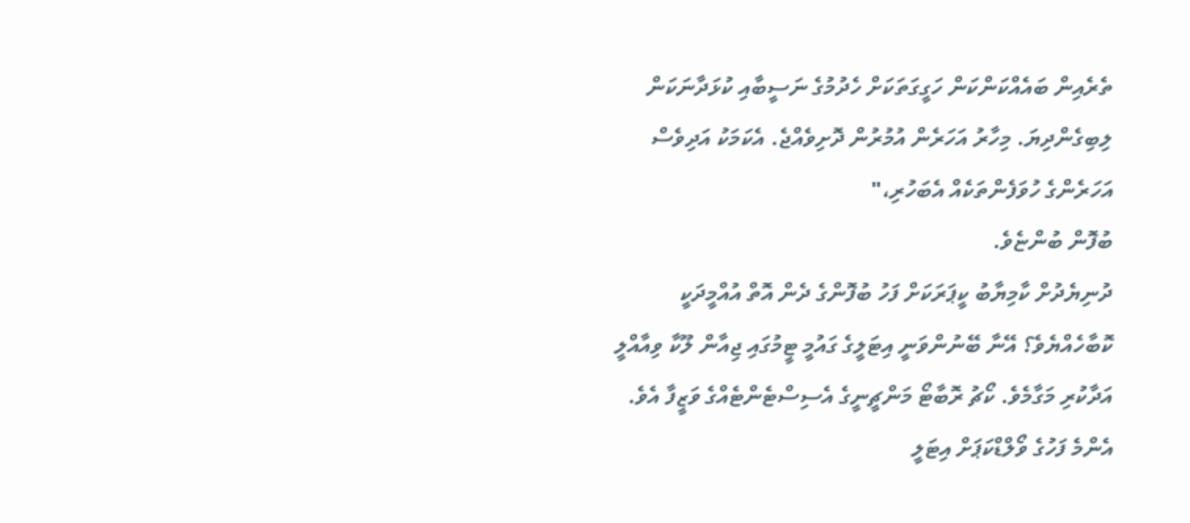ތެރެއިން ބައެއްކަންކަން ހަގީގަތަކަށް ހެދުމުގެ ނަސީބާއި ކުޅަދާނަކަން ލިބިގެންދިޔަ. މިހާރު އަހަރެން އުމުރުން ދޮށިވެއްޖެ. އެކަމަކު އަދިވެސް އަހަރެންގެ ހުވަފެންތަކެއް އެބަހުރި،"
ބުފޮން ބުންޏެވެ.
ދުނިޔެދުށް ކާމިޔާބު ކީޕަރަކަށް ފަހު ބުފޮންގެ ދެން އޮތް އުއްމީދަކީ ކޮބާހެއްޔެވެ؟ އޭނާ ބޭނުންވަނީ އިޓަލީގެ ގައުމީ ޓީމުގައި ޖިއާން ލޫކާ ވިއާއްލީ އަދާކުރި މަގާމެވެ. ކޯޗު ރޮބާޓޯ މަންޗީނީގެ އެސިސްޓެންޓެއްގެ ވަޒީފާ އެވެ. އެންމެ ފަހުގެ ވޯލްޑްކަޕަށް އިޓަލީ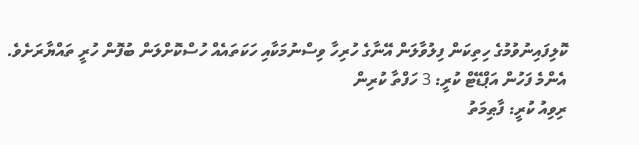ކޮލިފައިނުވުމުގެ ހިތިކަން ފިލުވާލަން އޭނާގެ ހުރިހާ ވިސްނުމަކާއި ހަކަތައެއް ހުސްކޮށްލަން ބުފޮން ހުރީ ތައްޔާރަށެވެ.
އެންމެ ފަހުން އަޕްޑޭޓް ކުރީ: 3 ހަފްތާ ކުރިން
ރިވިއު ކުރީ: ފާޠިމަތު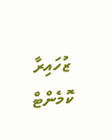ޒުހައިރާ
ކޮމެންޓް